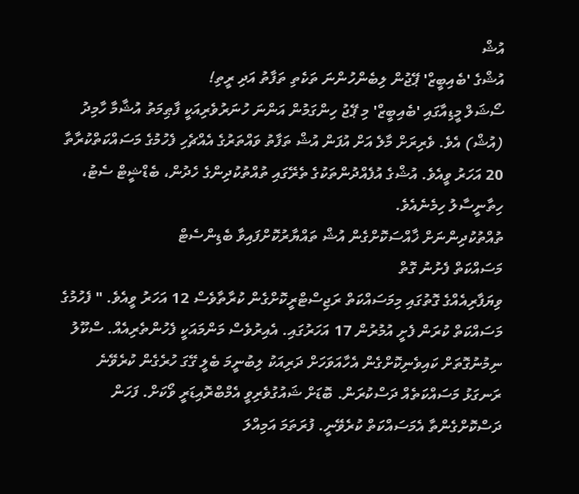އުޝް
އުޝްގެ 'ބެއިބީޒް' ޕޭޖުން ލިބެންހުންނަ ތަކެތި ތަފާތު އަދި ރީތި!
ސޯޝަލް މީޑިއާގައި 'ބެއިބީޒް' މި ޕޭޖު ހިންގަމުން އަންނަ ހުނަރުވެރިއަކީ ފާޠިމަތު އުޝާމާ ހާމިދު (އުޝް) އެވެ. ވެރިރަށް މާލެ އަށް އުފަން އުޝް ތަފާތު ވައްތަރުގެ އެއްޗެހި ފެހުމުގެ މަސައްކަތްކުރާތާ 20 އަހަރު ވީއެވެ. އުޝްގެ އުފެއްދުންތަކުގެ ތެރޭގައި ތުއްތުކުދިންގެ ހެދުން، ބެޑްޝީޓް ސެޓު، ހިތާނީސާލު ހިމެނެއެވެ.
ތުއްތުކުދިންނަށް ޚާއްސަކޮށްގެން އުޝް ތައްޔާރުކޮށްފައިވާ ބެޑިންސެޓް
މަސައްކަތް ފެށުނު ގޮތް
ވިޔަފާރިއެއްގެ ގޮތުގައި މިމަސައްކަތް ރަޖިސްޓްރީކޮށްގެން ކުރާތާވެސް 12 އަހަރު ވީއެވެ. " ފެހުމުގެ މަސައްކަތް ކުރަން ފެށީ އުމުރުން 17 އަހަރުގައި. އެއިރުވެސް މަންމައަކީ ފެހުންތެރިއެއް. ސްކޫލު ނިމުނުގޮތަށް ކައިވެނިކޮށްގެން އެހާއަވަހަށް ދަރިއަކު ލިބުނީމަ ބެލީ ގޭގަ ހުރެގެން ކުރެވޭނެ ރަނގަޅު މަސައްކަތެއް ދަސްކުރަން. ބޮޑަށް ޝައުގުވެރިވީ އެމްބްރޮއިޑަރީ ވޯކަށް. ފަހަން ދަސްކޮށްގެންތާ އެމަސައްކަތް ކުރެވޭނީ. ފުރަތަމަ އަމިއްލަ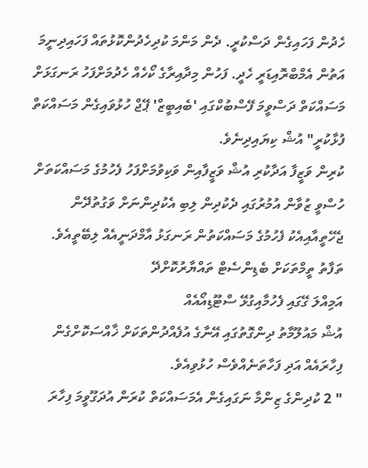ހެދުން ފަހައިގެން ދަސްކުރީ. ދެން މަންމަ ކުދިހެދުންކޮޅުތައް ފަހައިދިނީމަ އަތުން އެމްބްރޮއިޑަރީ ހެދީ. ފަހުން މިދާއިރާގެ ކޯހެއް ހެދުމަށްފަހު ރަނގަޅަށް މަސައްކަތް ދަސްވީމަ ފޭސްބުކްގައި 'ބެއިބީޒް' ޕޭޖް ހުޅުވައިގެން މަސައްކަތް ފުޅާކުރީ" އުޝް ކިޔައިދިނެވެ.
ކުރިން ވަޒީފާ އަދާކުރި އުޝް ވަޒީފާއިން ވަކިވުމަށްފަހު ފެހުމުގެ މަސައްކަތަށް ހުސްވީ ޒުވާން އުމުރުގައި ދެކުދިން ލިބި އެކުދިންނަށް ވަގުތުދޭން ޖެހޭތީއާއިއެކު ފެހުމުގެ މަސައްކަތުން ރަނގަޅު އާމްދަނީއެއް ލިބޭތީއެވެ.
ތަފާތު ތީމްތަކަށް ބެޑިންސެޓް ތައްޔާރުކޮށްދޭ
އަމިއްލަ ގޭގައި ފެހުމާއިގުޅޭ ސްޓޫޑިއޯއެއް
އުޝް މައުލޫމާތު ދިންގޮތުގައި އޭނާގެ އުފެއްދުންތަކަށް ޚާއްސަކޮށްގެން ފިހާރައެއް އަދި ފަހާތަނެއްވެސް ހުޅުވިއެވެ.
" 2 ކުދިންގެ ޒިންމާ ނަގައިގެން އެމަސައްކަތް ކުރަން އުދަގޫވީމަ ފިހާރަ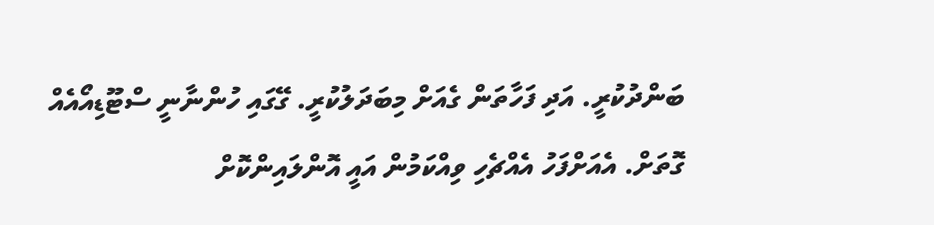ބަންދުކުރީ. އަދި ފަހާތަން ގެއަށް މިބަދަލުކުރީ. ގޭގައި ހުންނާނީ ސްޓޫޑިއޯއެއް ގޮތަށް. އެއަށްފަހު އެއްޗެހި ވިއްކަމުން އައީ އޮންލައިންކޮށް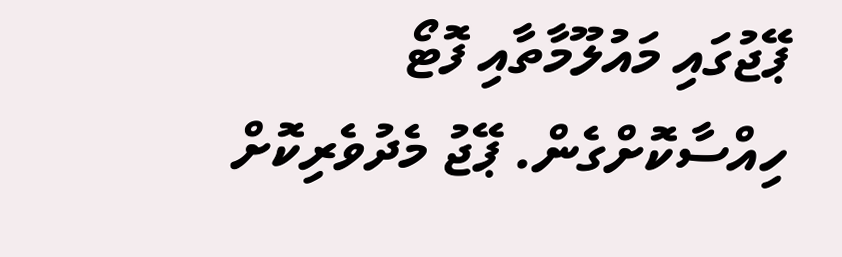ޕޭޖުގައި މައުލޫމާތާއި ފޮޓޯ ހިއްސާކޮށްގެން. ޕޭޖު މެދުވެރިކޮށް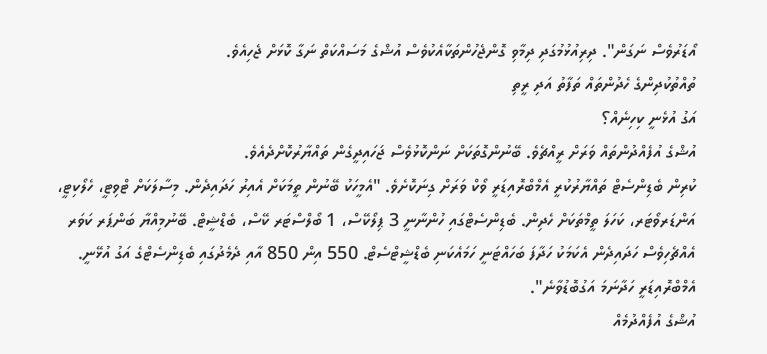އޯޑަރުވެސް ނަގަން". ދިރިއުޅުމުގަދި ދިމާވި ގޮންޖެހުންތަކާއެކުވެސް އުޝްގެ މަސައްކަތް ނަގާ ކޮޅަށް ޖެހިއެވެ.
ތުއްތުކުދިންގެ ހެދުންތައް ތަފާތު އަދި ރީތި
އަގު އުޅެނީ ކިހިނެއް؟
އުޝްގެ އުފެއްދުންތައް ވަރަށް ރީއްޗެވެ. ބޭނުންގޮތަކަށް ނަންކޮޅުވެސް ޖަހައިދީގެން ތައްޔާރުކޮށްދެއެވެ.
ކުރިން ބެޑިންސެޓް ތައްޔާރުކުރީ އެމްބްރޮއިޑަރީ ވޯކް ވަރަށް ގިނަކޮށެވެ. "އެމީހަކު ބޭނުން ތީމަކަށް އެއިރު ހަދައިދެން. މިސާލަކަށް ޓްވިޓީ، ހެލޯކިޓީ، އަންޑަރވޯޓަރ، ކަހަލަ ތީމްތަކަށް ހެދިން. ބެޑިންސެޓްގައި ހުންނާނީ 3 ޕިލޯކޭސް، 1 ބޯލްސްޓަރ ކޭސް، ބެޑްޝީޓް. ބޭނުމިއްޔާ ބަންޕަރ ކަވަރ އެއްޗެހިވެސް ހަދައިދެން އެކަމަކު ހަދާފަ ބަހައްޓަނީ ހަމައެކަނި ބެޑްޝީޓްސެޓް. 550 އިން 850 އާއި ދެމެދުގައި ބެޑިންސެޓްގެ އަގު އުޅޭނީ. އެމްބްރޮއިޑަރީ ހަދާނަމަ އަގުބޮޑުވާނެ".
އުޝްގެ އުފެއްދުމެއް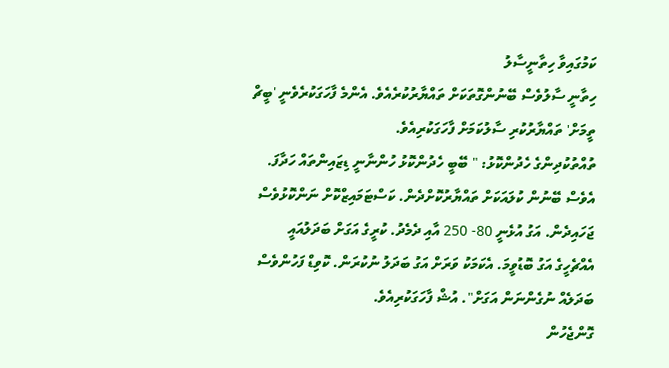ކަމުގައިވާ ހިތާނީސާލު
ހިތާނީ ސާލުވެސް ބޭނުންގޮތަކަށް ތައްޔާރުކުރެއެވެ. އެންމެ ފާހަގަކުރެވެނީ 'ބީޗް ތީމަށް' ތައްޔާރުކުރި ސާލުކަމަށް ފާހަގަކުރިއެވެ.
ތުއްތުކުދިންގެ ހެދުންކޮޅު: " ބޭބީ ހެދުންކޮޅު ހުންނާނީ ޑިޒައިންތައް ހަދާފަ. އެވެސް ބޭނުން ކުލައަކަށް ތައްޔާރުކޮށްދެން. ކަސްޓަމައިޒްކޮށް ނަންކޮޅުވެސް ޖަހައިދެން. އަގު އުޅެނީ 80- 250 އާއި ދެމެދު. ކުރީގެ އަގަށް ބަދަލުއައީ އެއްޗެހީގެ އަގު ބޮޑުވީމަ. އެކަމަކު ވަރަށް އަގު ބަދަލު ނުކުރަން. ކޮވިޑް ފަހުންވެސް ބަދަލެއް ނުގެންނަން އަގަށް". އުޝް ފާހަގަކުރިއެވެ.
ގޮންޖެހުން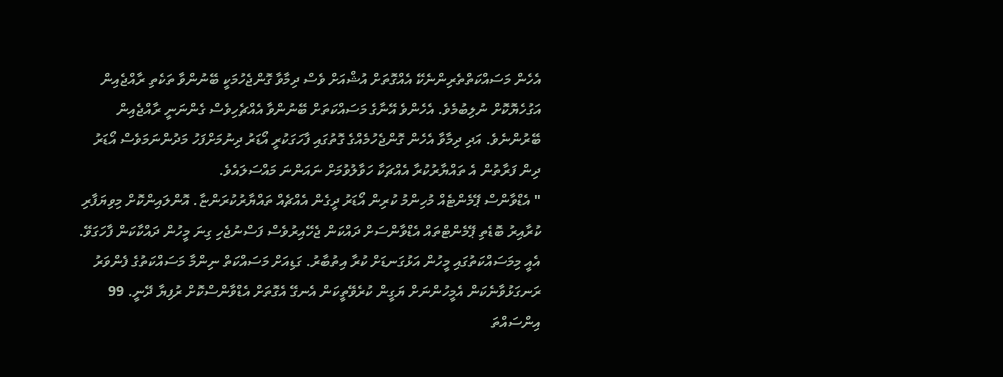އެހެން މަސައްކަތްތެރިންނެކޭ އެއްގޮތަށް އުޝްއަށް ވެސް ދިމާވާ ގޮންޖެހުމަކީ ބޭނުންވާ ތަކެތި ރާއްޖެއިން އަގުހެޔޮކޮށް ނުލިބުމެވެ. އެހެންވެ އޭނާގެ މަސައްކަތަށް ބޭނުންވާ އެއްޗެހިވެސް ގެންނަނީ ރާއްޖެއިން ބޭރުންނެވެ. އަދި ދިމާވާ އެހެން ގޮންޖެހުމެއްގެ ގޮތުގައި ފާހަގަކުރީ އޯޑަރު ދިނުމަށްފަހު މަދުންނަމަވެސް އޯޑަރު ދިން ފަރާތުން އެ ތައްޔާރުކުރާ އެއްޗަކާ ހަވާލުވުމަށް ނައަންނަ މައްސަލައެވެ.
" އެޑްވާންސް ޕޭމެންޓެއް މުހިންމު ކުރިން އޯޑަރު ދީގެން އެއްޗެއް ތައްޔާރުކުރަންޏާ. އޮންލައިންކޮށް މިވިޔަފާރި ކުރާއިރު ބޮޑެތި ޕޭމެންޓްތައް އެޑްވާންސަށް ދައްކަން ޖެހޭއިރުވެސް ފަސްނުޖެހި ގިނަ މީހުން ދައްކާކަން ފާހަގަވޭ. އެއީ މިމަސައްކަތުގައި މީހުން އަޅުގަނޑަށް ކުރާ އިތުބާރު. ގަޑިއަށް މަސައްކަތް ނިންމާ މަސައްކަތުގެ ފެންވަރު ރަނގަޅުވާނެކަން އެމީހުންނަށް ޔަގީން ކުރެވޭތީކަން އެނގޭ އެގޮތަށް އެޑްވާންސްކޮށް ރުފިޔާ ދޭނީ. 99 އިންސައްތަ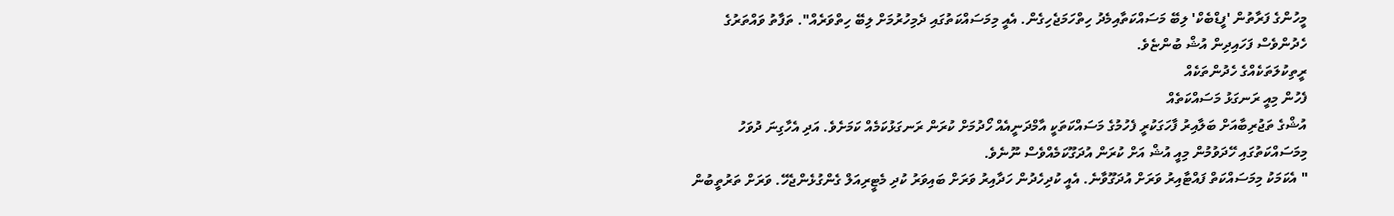މީހުންގެ ފަރާތުން 'ފީޑްބެކް' ލިބޭ މަސައްކަތާއިމެދު ހިތްހަމަޖެހިގެން. އެއީ މިމަސައްކަތުގައި ދެމިހުރުމަށް ލިބޭ ހިތްވަރެއް". ތަފާތު ވައްތަރުގެ ހެދުންވެސް ފަހައިދިން އުޝް ބުންޏެވެ.
ރީތިކުލަތަކެއްގެ ހެދުންތަކެއް
ފެހުން މިއީ ރަނގަޅު މަސައްކަތެއް
އުޝްގެ ތަޖުރިބާއަށް ބަލާއިރު ފާހަގަކުރީ ފެހުމުގެ މަސައްކަތަކީ އާމްދަނީއެއް ހޯދުމަށް ކުރަން ރަނގަޅުކަމެއް ކަމަށެވެ. އަދި އެހާގިނަ ދުވަހު މިމަސައްކަތުގައި ހޭދަވުމުން މިއީ އުޝް އަށް ކުރަން އުދަގޫކަމެއްވެސް ނޫނެވެ.
" އެކަމަކު މިމަސައްކަތް ފައްޓާއިރު ވަރަށް އުދަގޫވާނެ. އެއީ ކުދިހެދުން ހަދާއިރު ވަރަށް ބައިވަރު ކުދި މެޓީރިއަލް ގެންގުޅެންޖެހޭ. ވަރަށް ތަރުތީބުން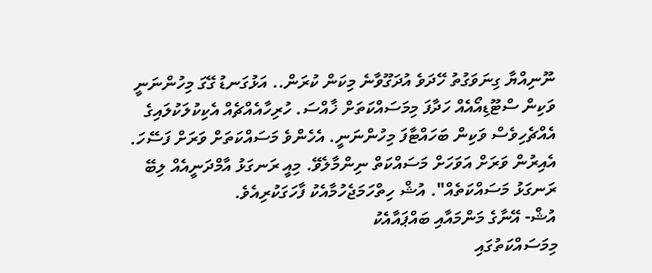ނޫނިއްޔާ ގިނަވަގުތު ހޭދަވެ އުދަގޫވާނެ މިކަން ކުރަން.. އަޅުގަނޑު ގޭގަ މިހުންނަނީ ވަކިން ސްޓޫޑިއޯއެއް ހަދާފަ މިމަސައްކަތަށް ޚާއްސަ. ހުރިހާއެއްޗެއް އެކިކުލަކުލައިގެ އެއްޗެހިވެސް ވަކިން ބަހައްޓާފަ މިހުންނަނީ. އެހެންވެ މަސައްކަތަށް ވަރަށް ފަސޭހަ. އެއިރުން ވަރަށް އަވަހަށް މަސައްކަތް ނިންމާލެވޭ. މިއީ ރަނގަޅު އާމްދަނީއެއް ލިބޭ ރަނގަޅު މަސައްކަތެއް". އުޝް ހިތްހަމަޖެހުމާއެކު ފާހަގަކުރިއެވެ.
އުޝް- އޭނާގެ މަންމައާއި ބައްޕައާއެކު
މިމަސައްކަތުގައި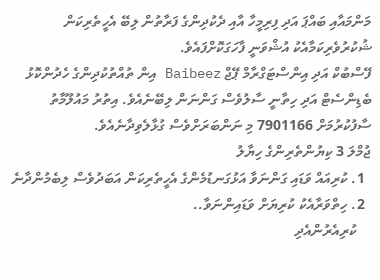މަންމައާއި ބައްޕަ އަދި ފިރިމީހާ އާއި ދެކުދިންގެ ފަރާތުން ލިބޭ އެހީތެރިކަން ޝުކުރުވެރިކަމާއެކު އުޝްވަނީ ފާހަގަކޮށްފައެވެ.
ފޭސްބުކް އަދި އިންސްޓަގްރާމް ޕޭޖް Baibeez އިން ތުއްތުކުދިންގެ ހެދުންކޮޅު ބެޑިންސެޓް އަދި ހިތާނީ ސާލުވެސް ގަންނަން ލިބޭނެއެވެ. އިތުރު މައުލޫމާތު ސާފުކުރުމަށް 7901166 މި ނަންބަރަށްވެސް ގުޅާލެވިދާނެއެވެ.
ޖުމްލަ 3 ކިޔުންތެރިންގެ ހިޔާލު
  1. ކުރިއައް ވަޑައި ގަންނަވާ އަޅުގަނޑުމެންގެ އެހީތެރިކަން އަބަދުވެސް ލިބެމުންދާނެ
  2. ހިތްވަރާއެކު ކުރިޔަށް ވަޑައިންނަވާ..
    ކުރިއެރުންއެދި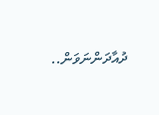ދުއާދަންނަވަން..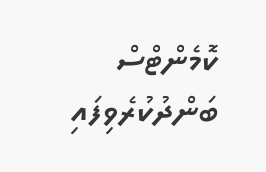ކޮމެންޓްސް ބަންދުކުރެވިފައި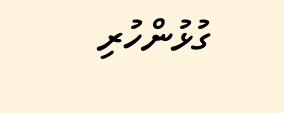ގުޅުންހުރި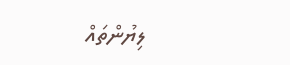ލިޔުންތައް